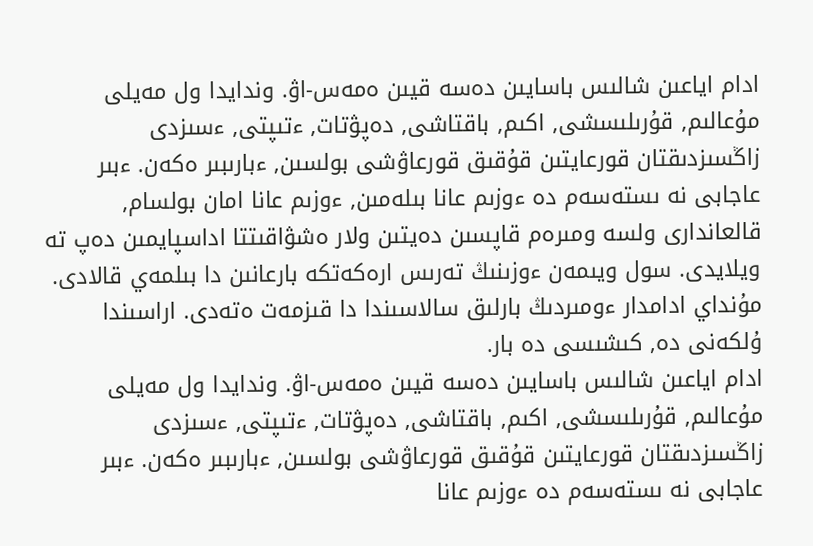ادام اياعىن شالىس باسايىن دەسە قيىن ەمەس-اۋ. وندايدا ول مەيلى مۇعالىم, قۇرىلىسشى, اكىم, باقتاشى, دەپۋتات, ءتىپتى, ءسىزدى زاڭسىزدىقتان قورعايتىن قۇقىق قورعاۋشى بولسىن, ءبارىبىر ەكەن. ءبىر عاجابى نە ىستەسەم دە ءوزىم عانا بىلەمىن, ءوزىم عانا امان بولسام, قالعاندارى ولسە ومىرەم قاپسىن دەيتىن ولار ەشۋاقىتتا اداسپايمىن دەپ تە ويلايدى. سول ويىمەن ءوزىنىڭ تەرىس ارەكەتكە بارعانىن دا بىلمەي قالادى. مۇنداي ادامدار ءومىردىڭ بارلىق سالاسىندا دا قىزمەت ەتەدى. اراسىندا ۇلكەنى دە, كىشىسى دە بار.
ادام اياعىن شالىس باسايىن دەسە قيىن ەمەس-اۋ. وندايدا ول مەيلى مۇعالىم, قۇرىلىسشى, اكىم, باقتاشى, دەپۋتات, ءتىپتى, ءسىزدى زاڭسىزدىقتان قورعايتىن قۇقىق قورعاۋشى بولسىن, ءبارىبىر ەكەن. ءبىر عاجابى نە ىستەسەم دە ءوزىم عانا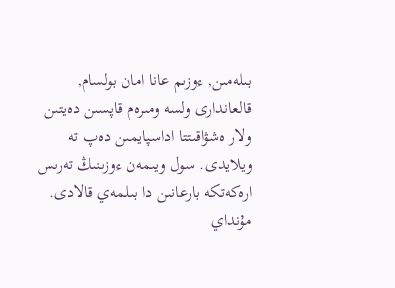بىلەمىن, ءوزىم عانا امان بولسام, قالعاندارى ولسە ومىرەم قاپسىن دەيتىن ولار ەشۋاقىتتا اداسپايمىن دەپ تە ويلايدى. سول ويىمەن ءوزىنىڭ تەرىس ارەكەتكە بارعانىن دا بىلمەي قالادى. مۇنداي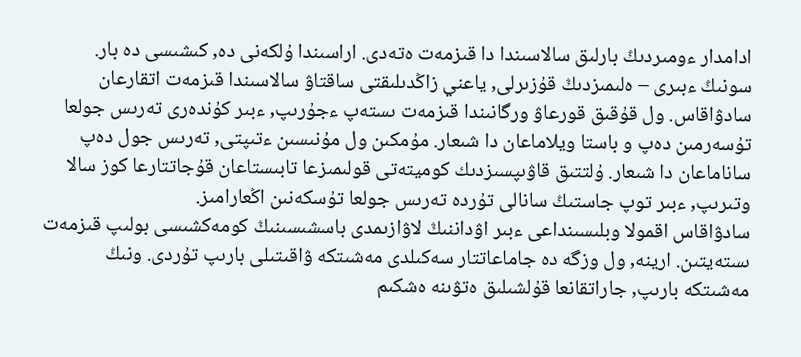ادامدار ءومىردىڭ بارلىق سالاسىندا دا قىزمەت ەتەدى. اراسىندا ۇلكەنى دە, كىشىسى دە بار.
سونىڭ ءبىرى – ەلىمىزدىڭ قۇزىرلى, ياعني زاڭدىلىقتى ساقتاۋ سالاسىندا قىزمەت اتقارعان سادۋاقاس. ول قۇقىق قورعاۋ ورگانىندا قىزمەت ىستەپ ءجۇرىپ, ءبىر كۇندەرى تەرىس جولعا تۇسەرمىن دەپ و باستا ويلاماعان دا شىعار. مۇمكىن ول مۇنىسىن ءتىپتى, تەرىس جول دەپ ساناماعان دا شىعار. ۇلتتىق قاۋىپسىزدىك كوميتەتى قولىمىزعا تابىستاعان قۇجاتتارعا كوز سالا وتىرىپ, ءبىر توپ جاستىڭ سانالى تۇردە تەرىس جولعا تۇسكەنىن اڭعارامىز.
سادۋاقاس اقمولا وبلىسىنداعى ءبىر اۋداننىڭ لاۋازىمدى باسشىسىنىڭ كومەكشىسى بولىپ قىزمەت ىستەيتىن. ارينە, ول وزگە دە جاماعاتتار سەكىلدى مەشىتكە ۋاقىتىلى بارىپ تۇردى. ونىڭ مەشىتكە بارىپ, جاراتقانعا قۇلشىلىق ەتۋىنە ەشكىم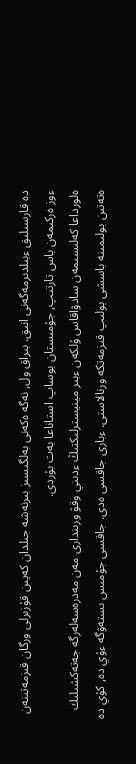دە قارسىلىق ءبىلدىرمەگەنى انىق. بىراق ول, نەگە ەكەنى بەلگىسىز بىرنەشە جىلدان كەيىن قۇزىرلى ورگان قىزمەتىنەن ءوز ەركىمەن باس تارتىپ, جۇمىستان بوساپ استاناعا بەت بۇردى.
ەلورداعا كەلىسىمەن سادۋاقاس ۇلكەن ءبىر مينيسترلىكتىڭ ءدىني وقۋ ورىندارى مەن مەدرەسەلەرگە جەتەكشىلىك ەتەتىن بولىمىنە باسشى بولىپ قىزمەتكە ورنالاستى. ءبارى جاقسى ەدى. جاقسى جۇمىس ىستەۋگە ءۇي دە, كۇي دە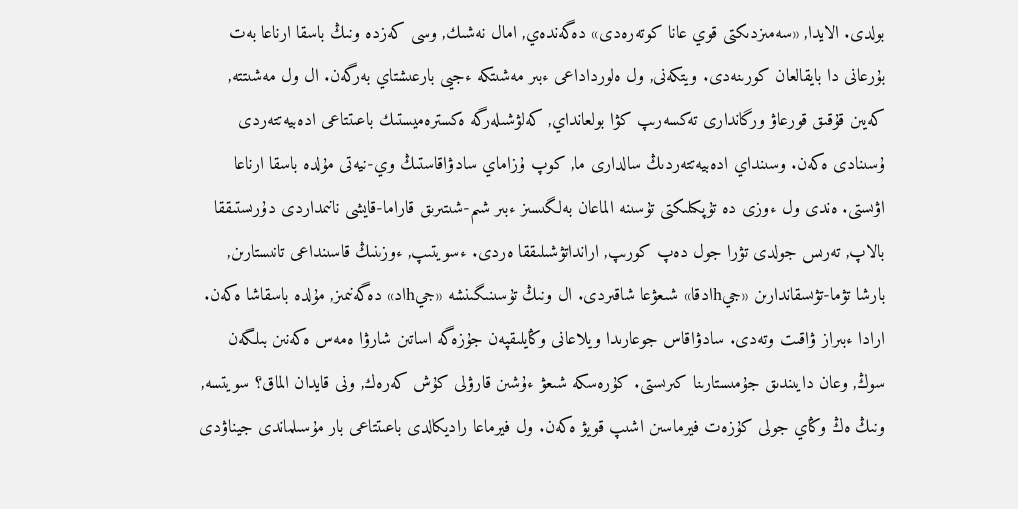بولدى. الايدا, «سەمىزدىكتى قوي عانا كوتەرەدى» دەگەندەي, امال نەشىك, وسى كەزدە ونىڭ باسقا ارناعا بەت بۇرعانى دا بايقالعان كورىنەدى. ويتكەنى, ول ەلورداداعى ءبىر مەشىتكە ءجيى بارعىشتاي بەرگەن. ال ول مەشىتتە, كەيىن قۇقىق قورعاۋ ورگاندارى تەكسەرىپ كۋا بولعانداي, كەلۋشىلەرگە ەكسترەميستىك باعىتتاعى ادەبيەتتەردى ۇسىنادى ەكەن. وسىنداي ادەبيەتتەردىڭ سالدارى ما, كوپ ۇزاماي سادۋاقاستىڭ وي-نيەتى مۇلدە باسقا ارناعا اۋىستى. ەندى ول ءوزى دە تۇپكىلىكتى تۇسىنە الماعان بەلگىسىز ءبىر شىم-شىتىرىق قاراما-قايشى نانىمداردى دۇرىستىققا بالاپ, تەرىس جولدى تۋرا جول دەپ كورىپ, ارانداتۋشىلىققا ەردى. ءسويتىپ, ءوزىنىڭ قاسىنداعى تانىستارىن, بارشا تۋما-تۋىسقاندارىن «جيhادقا» شىعۋعا شاقىردى. ال ونىڭ تۇسىنىگىنشە «جيhاد» دەگەنىمىز, مۇلدە باسقاشا ەكەن.
ارادا ءبىراز ۋاقىت وتەدى. سادۋاقاس جوعارىدا ويلاعانى وڭايلىقپەن جۇزەگە اساتىن شارۋا ەمەس ەكەنىن بىلگەن سوڭ, وعان دايىندىق جۇمىستارىنا كىرىستى. كۇرەسكە شىعۋ ءۇشىن قارۋلى كۇش كەرەك, ونى قايدان الماق؟ سويتسە, ونىڭ ەڭ وڭاي جولى كۇزەت فيرماسىن اشىپ قويۋ ەكەن. ول فيرماعا راديكالدى باعىتتاعى بار مۇسىلماندى جيناۋدى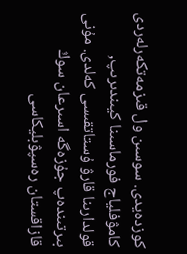كوزدەيدى. سوسىن ول قىزمەتكەرلەردى كامۋفلياج فورماسىنا كيىندىرىپ, قولدارىنا قارۋ ۇستاتقىسى كەلدى. مۇنى بىرتىندەپ جۇزەگە اسىرعان سوڭ قازاقستان رەسپۋبليكاسى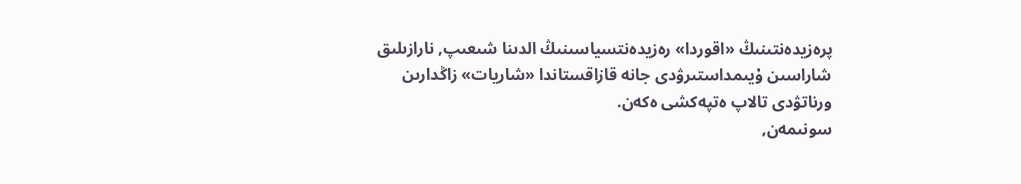پرەزيدەنتىنىڭ «اقوردا» رەزيدەنتسياسىنىڭ الدىنا شىعىپ, نارازىلىق شاراسىن ۇيىمداستىرۋدى جانە قازاقستاندا «شاريات» زاڭدارىن ورناتۋدى تالاپ ەتپەكشى ەكەن.
سونىمەن,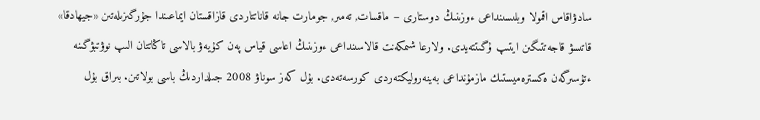سادۋاقاس اقمولا وبلىسىنداعى ءوزىنىڭ دوستارى – ماقسات, تەمىر, جومارت جانە قاناتتاردى قازاقستان ايماعىندا جۇرگىزىلەتىن «جيھادقا» قاتىسۋ قاجەتتىگىن ايتىپ ۇگىتتەيدى. ولارعا شىمكەنت قالاسىنداعى ءوزىنىڭ اعاسى قياس پەن كۇيەۋ بالاسى تاڭاتتان الىپ نوۋتبۋگىنە ءتۇسىرگەن ەكسترەميستىك مازمۇنداعى بەينەروليكتەردى كورسەتەدى. بۇل كەز سوناۋ 2008 جىلداردىڭ باسى بولاتىن. بىراق بۇل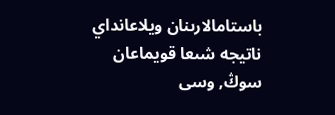باستامالارىنان ويلاعانداي ناتيجە شىعا قويماعان سوڭ, وسى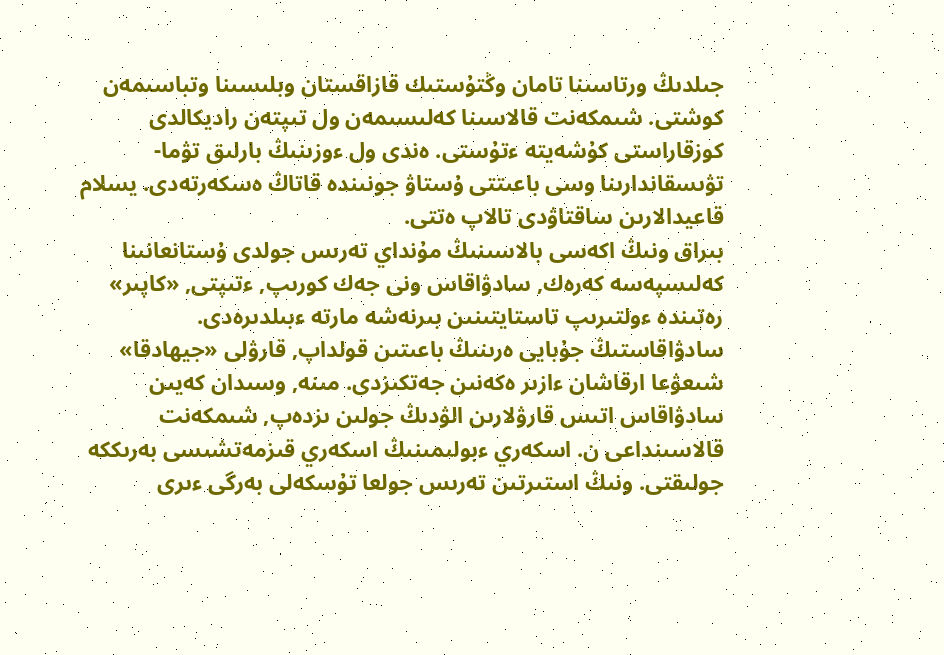جىلدىڭ ورتاسىنا تامان وڭتۇستىك قازاقستان وبلىسىنا وتباسىمەن كوشتى. شىمكەنت قالاسىنا كەلىسىمەن ول تىپتەن راديكالدى كوزقاراستى كۇشەيتە ءتۇستى. ەندى ول ءوزىنىڭ بارلىق تۋما-تۋىسقاندارىنا وسى باعىتتى ۇستاۋ جونىندە قاتاڭ ەسكەرتەدى. يسلام قاعيدالارىن ساقتاۋدى تالاپ ەتتى.
بىراق ونىڭ اكەسى بالاسىنىڭ مۇنداي تەرىس جولدى ۇستانعانىنا كەلىسپەسە كەرەك, سادۋاقاس ونى جەك كورىپ, ءتىپتى, «كاپىر» رەتىندە ءولتىرىپ تاستايتىنىن بىرنەشە مارتە ءبىلدىرەدى. سادۋاقاستىڭ جۇبايى ەرىنىڭ باعىتىن قولداپ, قارۋلى «جيھادقا» شىعۋعا ارقاشان ءازىر ەكەنىن جەتكىزدى. مىنە, وسىدان كەيىن سادۋاقاس اتىس قارۋلارىن الۋدىڭ جولىن ىزدەپ, شىمكەنت قالاسىنداعى ن. اسكەري ءبولىمىنىڭ اسكەري قىزمەتشىسى بەرىككە جولىقتى. ونىڭ استىرتىن تەرىس جولعا تۇسكەلى بەرگى ءىرى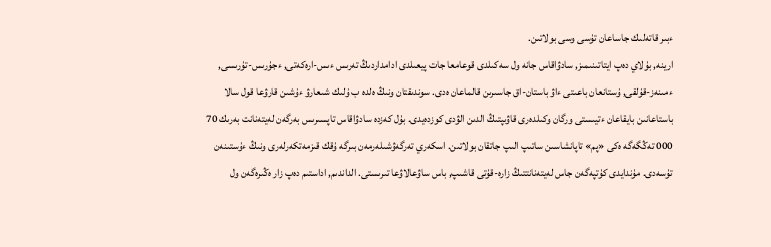ءبىر قاتەلىك جاساعان تۇسى وسى بولاتىن.
ارينە, بۇلاي دەپ ايتاتىنىمىز, سادۋاقاس جانە ول سەكىلدى قوعامعا جات پيعىلدى ادامداردىڭ تەرىس ءىس-ارەكەتى, ءجۇرىس-تۇرىسى, ءمىنەز-قۇلقى, ۇستانعان باعىتى ءاۋ باستان-اق جاسىرىن قالماعان ەدى. سوندىقتان ونىڭ ەلدە ب ۇلىك شىعارۋ ءۇشىن قارۋعا قول سالا باستاعانىن بايقاعان ءتيىستى ورگان وكىلدەرى قاۋىپتىڭ الدىن الۋدى كوزدەيدى. بۇل كەزدە سادۋاقاس تاپسىرىس بەرگەن لەيتەنانت بەرىك 70 000 تەڭگەگە ەكى «پم» تاپانشاسىن ساتىپ الىپ جاتقان بولاتىن. اسكەري تەرگەۋشىلەرمەن بىرگە ۇقك قىزمەتكەرلەرى ونىڭ ءۇستىنەن تۇسەدى. مۇندايدى كۇتپەگەن جاس لەيتەنانتتىڭ زارە-قۇتى قاشىپ, باس ساۋعالاۋعا تىرىستى. الداندىم, اداستىم دەپ زار ەڭىرەگەن ول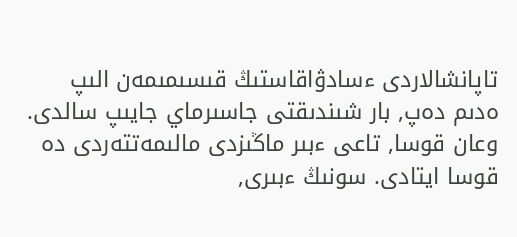تاپانشالاردى ءسادۋاقاستىڭ قىسىمىمەن الىپ ەدىم دەپ, بار شىندىقتى جاسىرماي جايىپ سالدى. وعان قوسا, تاعى ءبىر ماڭىزدى مالىمەتتەردى دە قوسا ايتادى. سونىڭ ءبىرى,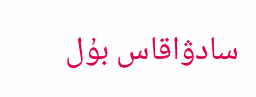سادۋاقاس بۇل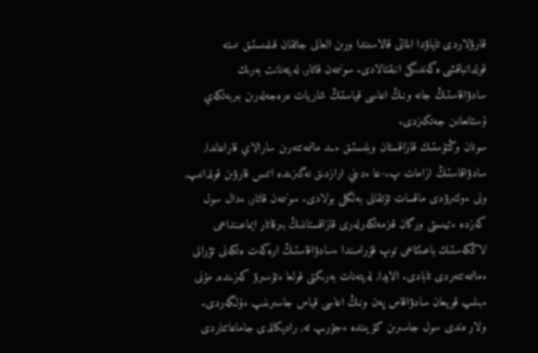قارۋلاردى تاياۋدا الماتى قالاسىندا ورىن العالى جاتقان قىلمىستىق ىستە قولدانباقشى ەكەندىگى انىقتالادى. سونىمەن قاتار, لەيتەنانت بەرىك سادۋاقاستىڭ جانە ونىڭ اعاسى قياستىڭ شاريات ەرەجەلەرىن بىربەتكەي ۇستانعانىن جەتكىزدى.
سونان وڭتۇستىك قازاقستان وبلىستىق ءىىد مالىمەتتەرىن سارالاي قاراعاندا, سادۋاقاستىڭ ازامات پ.-عا ءدىني ارازدىق نەگىزىندە اتىس قارۋىن قولدانىپ, ونى ءولتىرۋدى ماقسات تۇتقانى بەلگىلى بولادى. سونىمەن قاتار, ءدال سول كەزدە ءتيىستى ورگان قىزمەتكەرلەرى قازاقستاننىڭ بىرقاتار ايماعىنداعى لاڭكەستىك باعىتتاعى توپ قۇرامىندا ءسادۋاقاستىڭ ارەكەت ەتكەنى تۋرالى ءمالىمەتتەردى تابادى. الايدا, لەيتەنات بەرىكتى قولعا ءتۇسىرۋ كەزىندە, مۇنى ءبىلىپ قويعان سادۋاقاس پەن ونىڭ اعاسى قياس جاسىرىنىپ ءۇلگەردى. ولار ەندى سول جاسىرىن كۇيىندە ءجۇرىپ تە, راديكالدى جاماعاتتاردى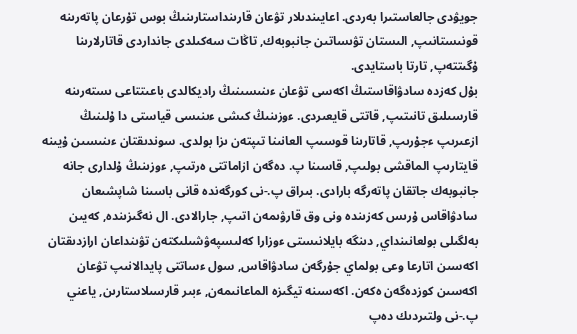جويۋدى جالعاستىرا بەردى. اعايىندىلار تۋعان قارىنداستارىنىڭ بوس تۇرعان پاتەرىنە قونىستانىپ, الىستان تۋىساتىن جانبوبەك, تاڭات سەكىلدى جانداردى قاتارلارىنا ۇگىتتەپ, تارتا باستايدى.
بۇل كەزدە سادۋاقاستىڭ اكەسى تۋعان ءىنىسىنىڭ راديكالدى باعىتتاعى ىستەرىنە قارسىلىق تانىتىپ, قاتتى قايعىردى. ءوزىنىڭ كىشى ءىنىسى قياستى دا ۇلىنىڭ ازعىرىپ ءجۇرىپ, قاتارىنا قوسىپ العانىنا تىپتەن ىزا بولدى. سوندىقتان ءىنىسىن ۇيىنە قايتارىپ الماقشى بولىپ, قاسىنا پ. دەگەن ازاماتتى ەرتىپ, ءوزىنىڭ ۇلدارى جانە جانبوبەك جاتقان پاتەرگە بارادى. بىراق پ.-نى كورگەندە قانى باسىنا شاپشىعان سادۋاقاس ۇرىس كەزىندە ونى وق قارۋىمەن اتىپ, جارالادى. ال نەگىزىندە, كەيىن بەلگىلى بولعانىنداي, دىنگە بايلانىستى ءوزارا كەلىسپەۋشىلىكتەن تۋىنداعان ارازدىقتان اكەسىن اتارعا وعى بولماي جۇرگەن سادۋاقاس, سول ءساتتى پايدالانىپ تۋعان اكەسىن كوزدەگەن ەكەن. اكەسىنە تيگىزە الماعانىمەن, ءبىر قارسىلاستارىن, ياعني پ.-نى ولتىردىك دەپ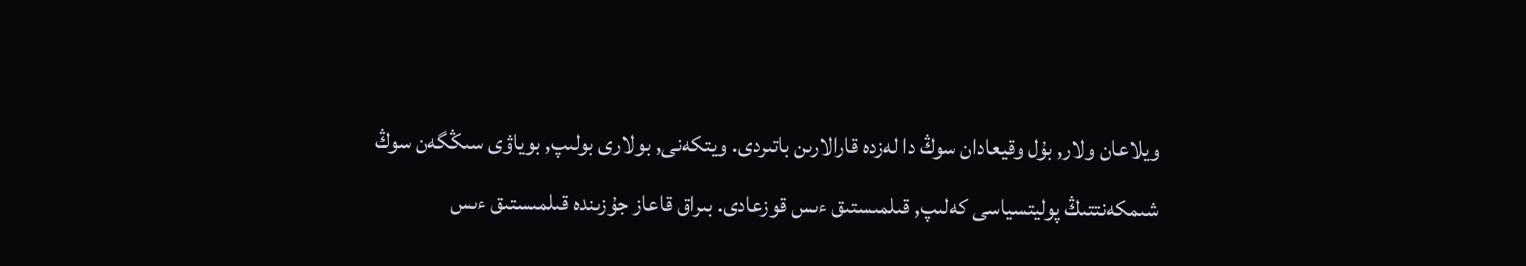ويلاعان ولار, بۇل وقيعادان سوڭ دا لەزدە قارالارىن باتىردى. ويتكەنى, بولارى بولىپ, بوياۋى سىڭگەن سوڭ شىمكەنتتىڭ پوليتسياسى كەلىپ, قىلمىستىق ءىس قوزعادى. بىراق قاعاز جۇزىندە قىلمىستىق ءىس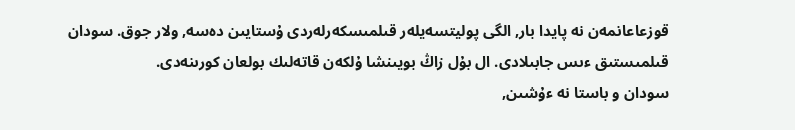قوزعاعانمەن نە پايدا بار, الگى پوليتسەيلەر قىلمىسكەرلەردى ۇستايىن دەسە, ولار جوق. سودان قىلمىستىق ءىس جابىلادى. ال بۇل زاڭ بويىنشا ۇلكەن قاتەلىك بولعان كورىنەدى.
سودان و باستا نە ءۇشىن,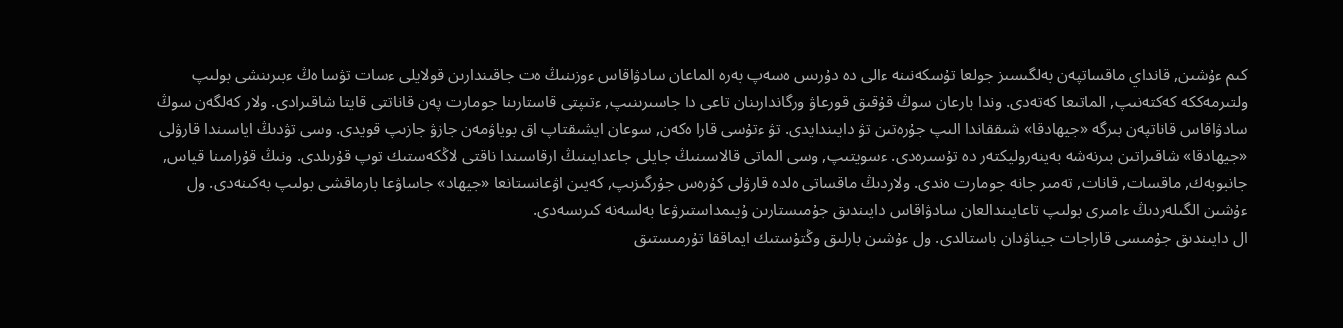كىم ءۇشىن, قانداي ماقساتپەن بەلگىسىز جولعا تۇسكەنىنە ءالى دە دۇرىس ەسەپ بەرە الماعان سادۋاقاس ءوزىنىڭ ەت جاقىندارىن قولايلى ءسات تۋسا ەڭ ءبىرىنشى بولىپ ولتىرمەككە كەكتەنىپ, الماتىعا كەتەدى. وندا بارعان سوڭ قۇقىق قورعاۋ ورگاندارىنان تاعى دا جاسىرىنىپ, ءتىپتى قاستارىنا جومارت پەن قاناتتى قايتا شاقىرادى. ولار كەلگەن سوڭ سادۋاقاس قاناتپەن بىرگە «جيھادقا» شىققاندا الىپ جۇرەتىن تۋ دايىندايدى. تۋ ءتۇسى قارا ەكەن, سوعان ايشىقتاپ اق بوياۋمەن جازۋ جازىپ قويدى. وسى تۋدىڭ اياسىندا قارۋلى «جيھادقا» شاقىراتىن بىرنەشە بەينەروليكتەر دە تۇسىرەدى. ءسويتىپ, وسى الماتى قالاسىنىڭ جايلى جاعدايىنىڭ ارقاسىندا ناقتى لاڭكەستىك توپ قۇرىلدى. ونىڭ قۇرامىنا قياس, جانبوبەك, ماقسات, قانات, تەمىر جانە جومارت ەندى. ولاردىڭ ماقساتى ەلدە قارۋلى كۇرەس جۇرگىزىپ, كەيىن اۋعانستانعا «جيھاد» جاساۋعا بارماقشى بولىپ بەكىنەدى. ول ءۇشىن الگىلەردىڭ ءامىرى بولىپ تاعايىندالعان سادۋاقاس دايىندىق جۇمىستارىن ۇيىمداستىرۋعا بەلسەنە كىرىسەدى.
ال دايىندىق جۇمىسى قاراجات جيناۋدان باستالدى. ول ءۇشىن بارلىق وڭتۇستىك ايماققا تۇرمىستىق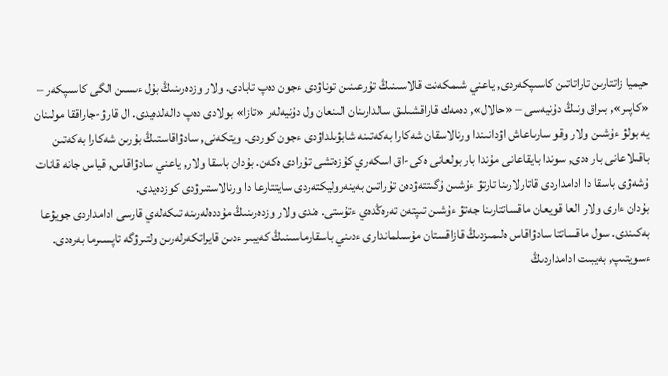حيميا زاتتارىن تاراتاتىن كاسىپكەردى, ياعني شىمكەنت قالاسىنىڭ تۇرعىنىن توناۋدى ءجون دەپ تابادى. ولار وزدەرىنىڭ بۇل ءىسىن الگى كاسىپكەر – «كاپىر», بىراق ونىڭ دۇنيەسى – «حالال», دەمەك قاراقشىلىق سالدارىنان الىنعان ول دۇنيەلەر «تازا» بولادى دەپ دالەلدەيدى. ال قارۋ-جاراققا مولىنان يە بولۋ ءۇشىن ولار وقو سارىاعاش اۋدانىندا ورنالاسقان شەكارا بەكەتىنە شابۋىلداۋدى ءجون كوردى. ويتكەنى, سادۋاقاستىڭ بۇرىن شەكارا بەكەتىن باقىلاعانى بار ەدى, سوندا بايقاعانى مۇندا بار بولعانى ەكى-اق اسكەري كۇزەتشى تۇرادى ەكەن. بۇدان باسقا ولار, ياعني سادۋاقاس, قياس جانە قانات ۇشەۋى باسقا دا ادامداردى قاتارلارىنا تارتۋ ءۇشىن ۇگىتتەۋدەن تۇراتىن بەينەروليكتەردى سايتتارعا دا ورنالاستىرۋدى كوزدەيدى.
بۇدان ءارى ولار العا قويعان ماقساتتارىنا جەتۋ ءۇشىن تىپتەن تەرەڭدەي ءتۇستى. ەندى ولار وزدەرىنىڭ مۇددەلەرىنە تىكەلەي قارسى ادامداردى جويۋعا بەكىندى. سول ماقساتتا سادۋاقاس ەلىمىزدىڭ قازاقستان مۇسىلماندارى ءدىني باسقارماسىنىڭ كەيبىر ءدىن قايراتكەرلەرىن ولتىرۋگە تاپسىرما بەرەدى. ءسويتىپ, بەيبىت ادامداردىڭ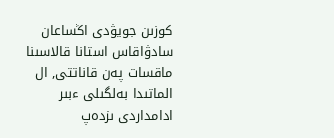كوزىن جويۋدى اڭساعان سادۋاقاس استانا قالاسىنا ماقسات پەن قاناتتى, ال الماتىدا بەلگىلى ءبىر ادامداردى ىزدەپ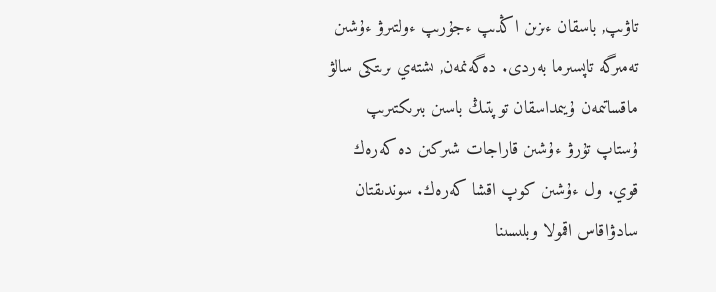تاۋىپ, باسقان ءىزىن اڭدىپ ءجۇرىپ ءولتىرۋ ءۇشىن تەمىرگە تاپسىرما بەردى. دەگەنمەن, ىشتەي ىرىتكى سالۋ ماقساتىمەن ۇيىمداسقان توپتىڭ باسىن بىرىكتىرىپ ۇستاپ تۇرۋ ءۇشىن قاراجات شىركىن دە كەرەك قوي. ول ءۇشىن كوپ اقشا كەرەك. سوندىقتان سادۋاقاس اقمولا وبلىسىنا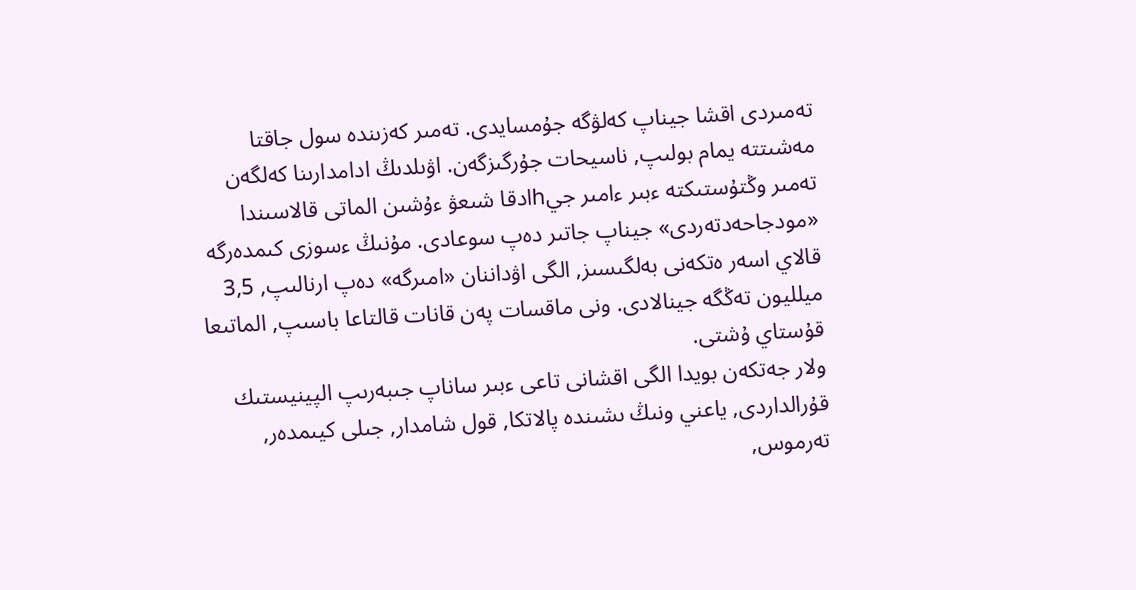تەمىردى اقشا جيناپ كەلۋگە جۇمسايدى. تەمىر كەزىندە سول جاقتا مەشىتتە يمام بولىپ, ناسيحات جۇرگىزگەن. اۋىلدىڭ ادامدارىنا كەلگەن تەمىر وڭتۇستىكتە ءبىر ءامىر جيhادقا شىعۋ ءۇشىن الماتى قالاسىندا «مودجاحەدتەردى» جيناپ جاتىر دەپ سوعادى. مۇنىڭ ءسوزى كىمدەرگە قالاي اسەر ەتكەنى بەلگىسىز, الگى اۋداننان «امىرگە» دەپ ارنالىپ, 3,5 ميلليون تەڭگە جينالادى. ونى ماقسات پەن قانات قالتاعا باسىپ, الماتىعا قۇستاي ۇشتى.
ولار جەتكەن بويدا الگى اقشانى تاعى ءبىر ساناپ جىبەرىپ الپينيستىك قۇرالداردى, ياعني ونىڭ ىشىندە پالاتكا, قول شامدار, جىلى كيىمدەر, تەرموس,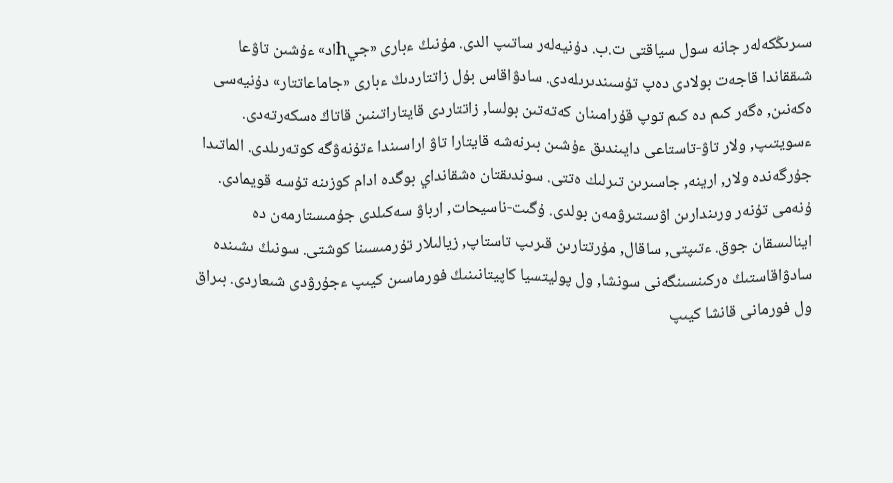سىرىڭكەلەر جانە سول سياقتى ت.ب. دۇنيەلەر ساتىپ الدى. مۇنىڭ ءبارى «جيhاد» ءۇشىن تاۋعا شىققاندا قاجەت بولادى دەپ تۇسىندىرىلەدى. سادۋاقاس بۇل زاتتاردىڭ ءبارى «جاماعاتتار» دۇنيەسى ەكەنىن, ەگەر كىم دە كىم توپ قۇرامىنان كەتەتىن بولسا, زاتتاردى قايتاراتىنىن قاتاڭ ەسكەرتەدى. ءسويتىپ, ولار تاۋ-تاستاعى دايىندىق ءۇشىن بىرنەشە قايتارا تاۋ اراسىندا ءتۇنەۋگە كوتەرىلدى. الماتىدا جۇرگەندە ولار, ارينە, جاسىرىن تىرلىك ەتتى. سوندىقتان ەشقانداي بوگدە ادام كوزىنە تۇسە قويمادى. ۇنەمى تۇنەر ورىندارىن اۋىستىرۋمەن بولدى. ۇگىت-ناسيحات, ارباۋ سەكىلدى جۇمىستارمەن دە اينالىسقان جوق. ءتىپتى, ساقال, مۇرتتارىن قىرىپ تاستاپ, زيالىلار تۇرمىسىنا كوشتى. سونىڭ ىشىندە سادۋاقاستىڭ ەركىنسىنگەنى سونشا, ول پوليتسيا كاپيتانىنىڭ فورماسىن كيىپ ءجۇرۋدى شىعاردى. بىراق ول فورمانى قانشا كيىپ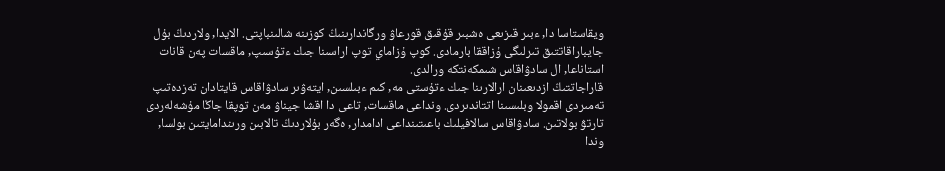ويقاستاسا دا, ءبىر قىزىعى ەشبىر قۇقىق قورعاۋ ورگاندارىنىڭ كوزىنە شالىنباپتى. الايدا, ولاردىڭ بۇل جايباراقاتتىق تىرلىگى ۇزاققا بارمادى. كوپ ۇزاماي توپ اراسىنا جىك ءتۇسىپ, ماقسات پەن قانات استاناعا, ال سادۋاقاس شىمكەنتكە ورالدى.
قاراجاتتىڭ ازدىعىنان ارالارىنا جىك ءتۇستى مە, كىم ءبىلسىن, ايتەۋىر سادۋاقاس قايتادان تەزدەتىپ تەمىردى اقمولا وبلىسىنا اتتاندىردى. ونداعى ماقسات, تاعى دا اقشا جيناۋ مەن توپقا جاڭا مۇشەلەردى تارتۋ بولاتىن. سادۋاقاس سالافيلىك باعىتىنداعى ادامدار, ەگەر بۇلاردىڭ تالابىن ورىندامايتىن بولسا, وندا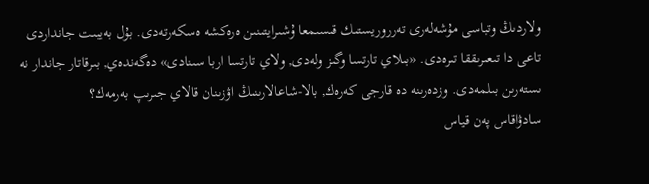ولاردىڭ وتباسى مۇشەلەرى تەرروريستىك قىسىمعا ۇشىرايتىنىن ەرەكشە ەسكەرتەدى. بۇل بەيبىت جانداردى تاعى دا تىعىرىققا تىرەدى. «بىلاي تارتسا وگىز ولەدى, ولاي تارتسا اربا سىنادى» دەگەندەي, بىرقاتار جاندار نە ىستەرىن بىلمەدى. وزدەرىنە دە قارجى كەرەك, بالا-شاعالارىنىڭ اۋزىنان قالاي جىرىپ بەرمەك؟
سادۋاقاس پەن قياس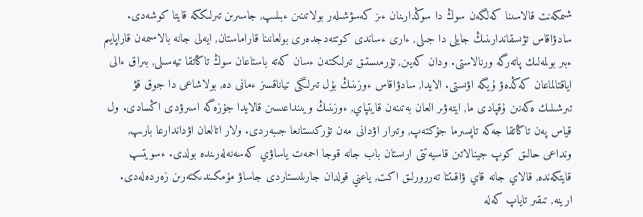شىمكەنت قالاسىنا كەلگەن سوڭ دا سوڭدارىنان ءىز كەسۋشىلەر بولاتىنىن ءبىلىپ, جاسىرىن تىرلىككە قايتا كوشەدى. سادۋاقاس تۋىسقاندارىنىڭ جايلى دا جىلى, ءارى ءساندى كوتتەدجدەرى بولعانىنا قاراماستان, ايەلى جانە بالاسىمەن قاراپايىم ءبىر بولمەلىك پاتەرگە ورنالاستى. ودان كەيىن, تۇرمىستىق تىرلىكتەن ءسان كەتە باستاعان سوڭ تاڭاتقا تيەسىلى, بىراق ءالى اياقتالماعان كەڭدەۋ ۇيگە اۋىستى. الايدا, سادۋاقاس ءوزىنىڭ بۇل تىرلىگى تياناقسىز ءمانى دە, بولاشاعى دا جوق قۋ تىرشىلىك ەكەنىن ۇقپادى ما, ايتەۋىر العان بەتىنەن قايتپاي, ءوزىنىڭ ويىنداعىسىن قالايدا جۇزەگە اسىرۋدى اڭسادى. ول قياس پەن تاڭاتقا جەكە تاپسىرما جۇكتەپ, وتىرار اۋدانى مەن تۇركىستانعا جىبەردى. ولار اتالعان اۋداندارعا بارىپ, ونداعى حالىق كوپ جينالاتىن قاسيەتتى ارىستان باب جانە قوجا احمەت ياساۋي كەسەنەلەرىندە بولدى. ءسويتىپ قايتكەندە, قالاي جانە قاي ۋاقىتتا تەررورلىق اكت, ياعني قولدان جارىلىستاردى جاساۋ مۇمكىندىكتەرىن زەردەلەدى.
ارينە, تىقىر تاياپ كەلە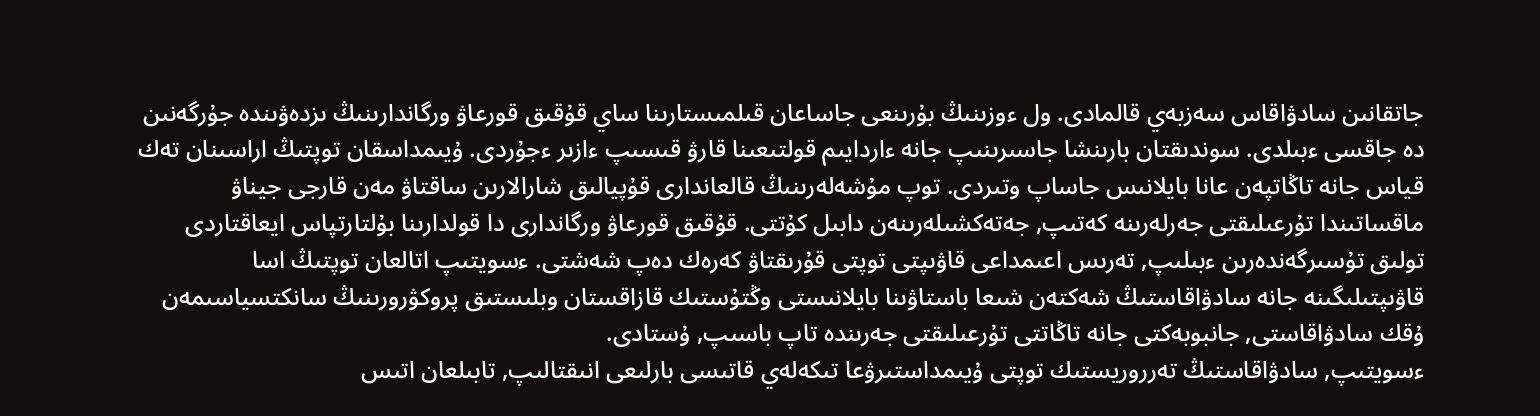جاتقانىن سادۋاقاس سەزبەي قالمادى. ول ءوزىنىڭ بۇرىنعى جاساعان قىلمىستارىنا ساي قۇقىق قورعاۋ ورگاندارىنىڭ ىزدەۋىندە جۇرگەنىن دە جاقسى ءبىلدى. سوندىقتان بارىنشا جاسىرىنىپ جانە ءاردايىم قولتىعىنا قارۋ قىسىپ ءازىر ءجۇردى. ۇيىمداسقان توپتىڭ اراسىنان تەك قياس جانە تاڭاتپەن عانا بايلانىس جاساپ وتىردى. توپ مۇشەلەرىنىڭ قالعاندارى قۇپيالىق شارالارىن ساقتاۋ مەن قارجى جيناۋ ماقساتىندا تۇرعىلىقتى جەرلەرىنە كەتىپ, جەتەكشىلەرىنەن دابىل كۇتتى. قۇقىق قورعاۋ ورگاندارى دا قولدارىنا بۇلتارتپاس ايعاقتاردى تولىق تۇسىرگەندەرىن ءبىلىپ, تەرىس اعىمداعى قاۋىپتى توپتى قۇرىقتاۋ كەرەك دەپ شەشتى. ءسويتىپ اتالعان توپتىڭ اسا قاۋىپتىلىگىنە جانە سادۋاقاستىڭ شەكتەن شىعا باستاۋىنا بايلانىستى وڭتۇستىك قازاقستان وبلىستىق پروكۋرورىنىڭ سانكتسياسىمەن ۇقك سادۋاقاستى, جانبوبەكتى جانە تاڭاتتى تۇرعىلىقتى جەرىندە تاپ باسىپ, ۇستادى.
ءسويتىپ, سادۋاقاستىڭ تەرروريستىك توپتى ۇيىمداستىرۋعا تىكەلەي قاتىسى بارلىعى انىقتالىپ, تابىلعان اتىس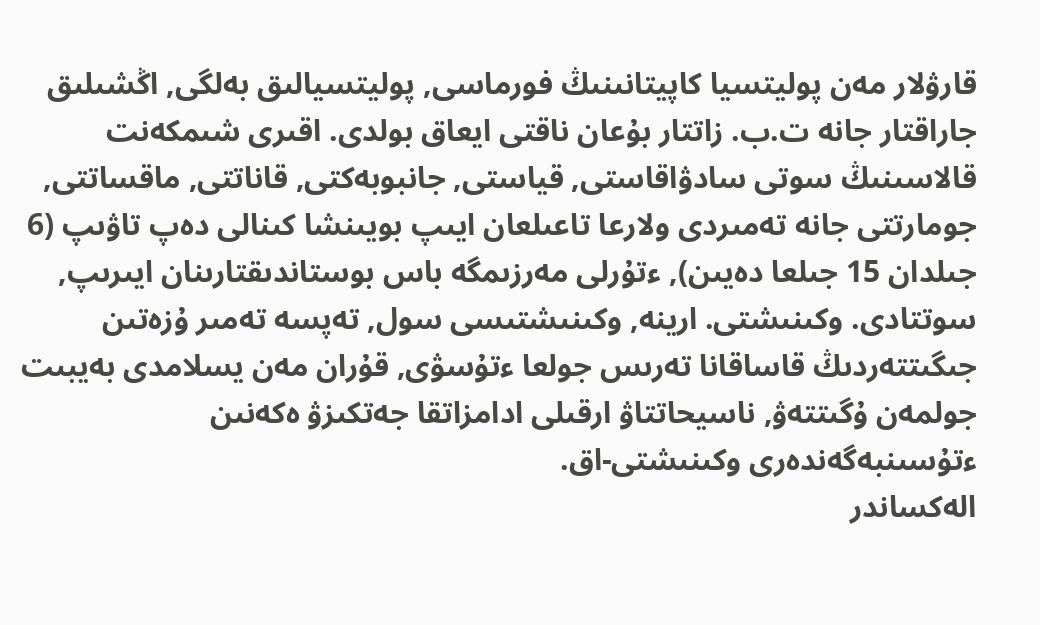قارۋلار مەن پوليتسيا كاپيتانىنىڭ فورماسى, پوليتسيالىق بەلگى, اڭشىلىق جاراقتار جانە ت.ب. زاتتار بۇعان ناقتى ايعاق بولدى. اقىرى شىمكەنت قالاسىنىڭ سوتى سادۋاقاستى, قياستى, جانبوبەكتى, قاناتتى, ماقساتتى, جومارتتى جانە تەمىردى ولارعا تاعىلعان ايىپ بويىنشا كىنالى دەپ تاۋىپ (6 جىلدان 15 جىلعا دەيىن), ءتۇرلى مەرزىمگە باس بوستاندىقتارىنان ايىرىپ, سوتتادى. وكىنىشتى. ارينە, وكىنىشتىسى سول, تەپسە تەمىر ۇزەتىن جىگىتتەردىڭ قاساقانا تەرىس جولعا ءتۇسۋى, قۇران مەن يسلامدى بەيبىت جولمەن ۇگىتتەۋ, ناسيحاتتاۋ ارقىلى ادامزاتقا جەتكىزۋ ەكەنىن ءتۇسىنبەگەندەرى وكىنىشتى-اق.
الەكساندر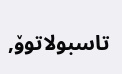تاسبولاتوۆ,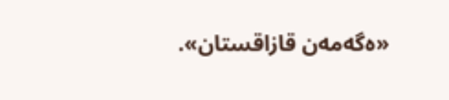«ەگەمەن قازاقستان».